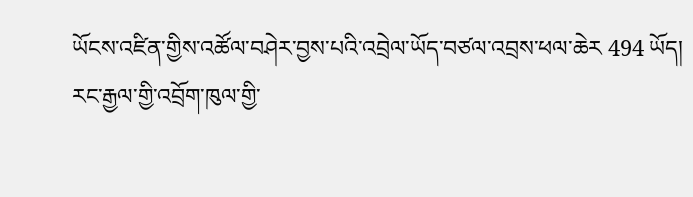ཡོངས་འཛིན་གྱིས་འཚོལ་བཤེར་བྱས་པའི་འབྲེལ་ཡོད་བཙལ་འབྲས་ཕལ་ཆེར 494 ཡོད།
རང་རྒྱལ་གྱི་འབྲོག་ཁུལ་གྱི་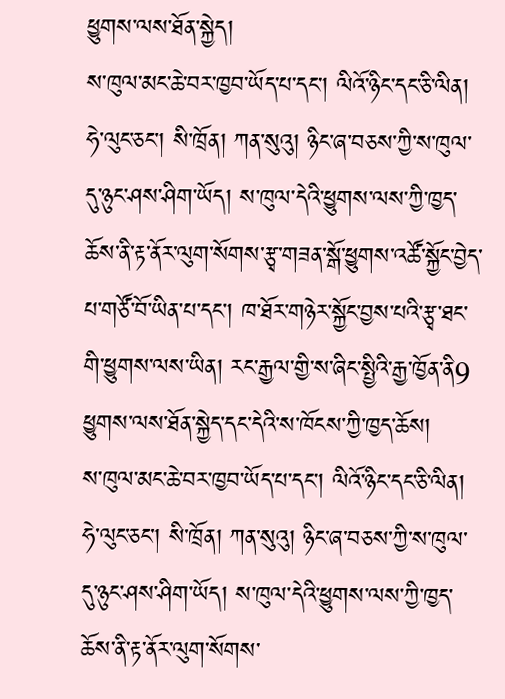ཕྱུགས་ལས་ཐོན་སྐྱེད།
ས་ཁུལ་མང་ཆེ་བར་ཁྱབ་ཡོད་པ་དང་། ལིའོ་ཉིང་དང་ཅི་ལིན། ཧེ་ལུང་ཅང་། སི་ཁྲོན། ཀན་སུའུ། ཉིང་ཞ་བཅས་ཀྱི་ས་ཁུལ་དུ་ཉུང་ཤས་ཤིག་ཡོད། ས་ཁུལ་དེའི་ཕྱུགས་ལས་ཀྱི་ཁྱད་ཆོས་ནི་རྟ་ནོར་ལུག་སོགས་རྩྭ་གཟན་སྒོ་ཕྱུགས་འཚོ་སྐྱོང་བྱེད་པ་གཙོ་བོ་ཡིན་པ་དང་། ཁ་ཐོར་གཉེར་སྐྱོང་བྱས་པའི་རྩྭ་ཐང་གི་ཕྱུགས་ལས་ཡིན། རང་རྒྱལ་གྱི་ས་ཞིང་སྤྱིའི་རྒྱ་ཁྱོན་ནི9
ཕྱུགས་ལས་ཐོན་སྐྱེད་དང་དེའི་ས་ཁོངས་ཀྱི་ཁྱད་ཆོས།
ས་ཁུལ་མང་ཆེ་བར་ཁྱབ་ཡོད་པ་དང་། ལིའོ་ཉིང་དང་ཅི་ལིན། ཧེ་ལུང་ཅང་། སི་ཁྲོན། ཀན་སུའུ། ཉིང་ཞ་བཅས་ཀྱི་ས་ཁུལ་དུ་ཉུང་ཤས་ཤིག་ཡོད། ས་ཁུལ་དེའི་ཕྱུགས་ལས་ཀྱི་ཁྱད་ཆོས་ནི་རྟ་ནོར་ལུག་སོགས་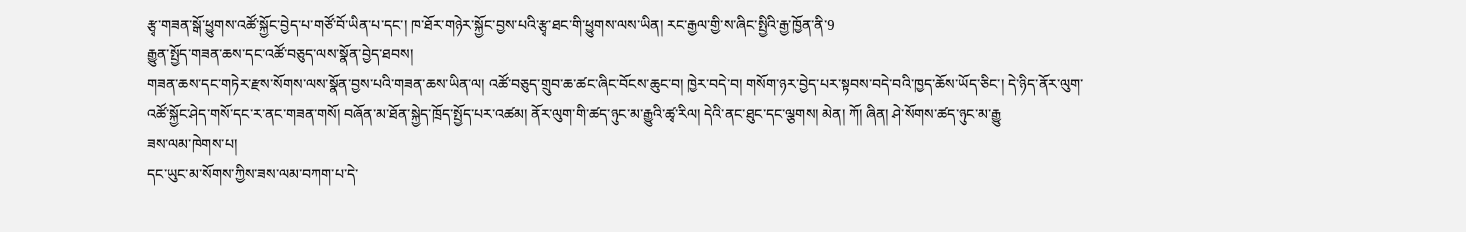རྩྭ་གཟན་སྒོ་ཕྱུགས་འཚོ་སྐྱོང་བྱེད་པ་གཙོ་བོ་ཡིན་པ་དང་། ཁ་ཐོར་གཉེར་སྐྱོང་བྱས་པའི་རྩྭ་ཐང་གི་ཕྱུགས་ལས་ཡིན། རང་རྒྱལ་གྱི་ས་ཞིང་སྤྱིའི་རྒྱ་ཁྱོན་ནི་9
རྒྱུན་སྤྱོད་གཟན་ཆས་དང་འཚོ་བཅུད་ལས་སྣོན་བྱེད་ཐབས།
གཟན་ཆས་དང་གཏེར་རྫས་སོགས་ལས་སྣོན་བྱས་པའི་གཟན་ཆས་ཡིན་ལ། འཚོ་བཅུད་གྲུབ་ཆ་ཚང་ཞིང་བོངས་ཆུང་བ། ཁྱེར་བདེ་བ། གསོག་ཉར་བྱེད་པར་སྟབས་བདེ་བའི་ཁྱད་ཆོས་ཡོད་ཅིང་། དེ་ཉིད་ནོར་ལུག་འཚོ་སྐྱོང་ཤེད་གསོ་དང་ར་ནང་གཟན་གསོ། བཞོན་མ་ཐོན་སྐྱེད་ཁྲོད་སྤྱོད་པར་འཚམ། ནོར་ལུག་གི་ཚད་ཉུང་མ་རྒྱུའི་ཚྭ་རིལ། དེའི་ནང་ཐུང་དང་ལྕགས། མེན། ཀོ། ཞིན། ཤེ་སོགས་ཚད་ཉུང་མ་རྒྱུ
ཟས་ལམ་ཁེགས་པ།
དང་ཡུང་མ་སོགས་ཀྱིས་ཟས་ལམ་བཀག་པ་དེ་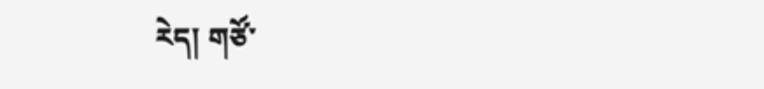རེད། གཙོ་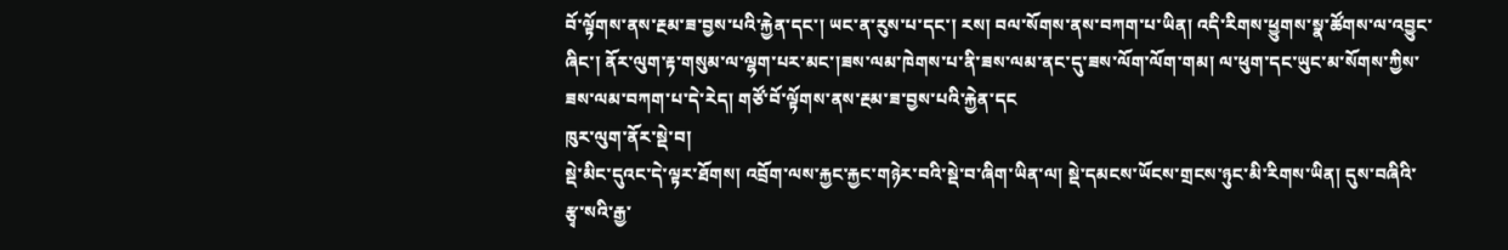བོ་ལྟོགས་ནས་རྔམ་ཟ་བྱས་པའི་རྐྱེན་དང་། ཡང་ན་རུས་པ་དང་། རས། བལ་སོགས་ནས་བཀག་པ་ཡིན། འདི་རིགས་ཕྱུགས་སྣ་ཚོགས་ལ་འབྱུང་ཞིང་། ནོར་ལུག་རྟ་གསུམ་ལ་ལྷག་པར་མང་།ཟས་ལམ་ཁེགས་པ་ནི་ཟས་ལམ་ནང་དུ་ཟས་ལོག་ལོག་གམ། ལ་ཕུག་དང་ཡུང་མ་སོགས་ཀྱིས་ཟས་ལམ་བཀག་པ་དེ་རེད། གཙོ་བོ་ལྟོགས་ནས་རྔམ་ཟ་བྱས་པའི་རྐྱེན་དང
ཁུར་ལུག་ནོར་སྡེ་བ།
སྡེ་མིང་དུའང་དེ་ལྟར་ཐོགས། འབྲོག་ལས་རྐྱང་རྐྱང་གཉེར་བའི་སྡེ་བ་ཞིག་ཡིན་ལ། སྡེ་དམངས་ཡོངས་གྲངས་ཉུང་མི་རིགས་ཡིན། དུས་བཞིའི་རྩྭ་སའི་རྒྱ་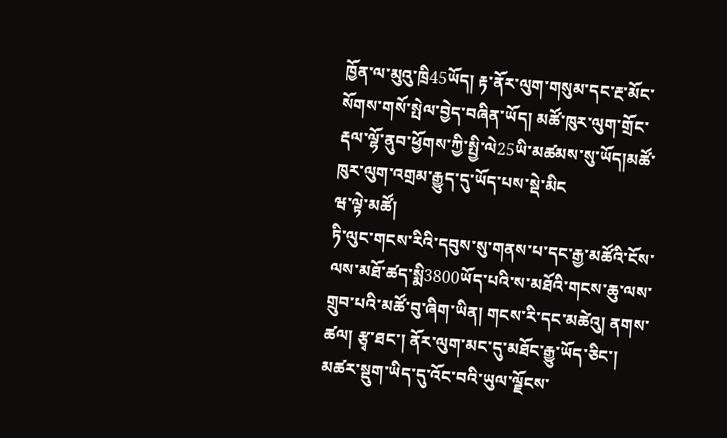ཁྱོན་ལ་མུའུ་ཁྲི45ཡོད། རྟ་ནོར་ལུག་གསུམ་དང་རྔ་མོང་སོགས་གསོ་སྤེལ་བྱེད་བཞིན་ཡོད། མཚོ་ཁུར་ལུག་གྲོང་རྡལ་ལྷོ་ནུབ་ཕྱོགས་ཀྱི་སྤྱི་ལེ25ཡི་མཚམས་སུ་ཡོད།མཚོ་ཁུར་ལུག་འགྲམ་རྒྱུད་དུ་ཡོད་པས་སྡེ་མིང
ཝ་ལྟེ་མཚོ།
ཏི་ལུང་གངས་རིའི་དབུས་སུ་གནས་པ་དང་རྒྱ་མཚོའི་ངོས་ལས་མཐོ་ཚད་སྨི3800ཡོད་པའི་ས་མཐོའི་གངས་ཆུ་ལས་གྲུབ་པའི་མཚོ་བུ་ཞིག་ཡིན། གངས་རི་དང་མཚེའུ། ནགས་ཚལ། རྩྭ་ཐང་། ནོར་ལུག་མང་དུ་མཐོང་རྒྱུ་ཡོད་ཅིང་། མཚར་སྡུག་ཡིད་དུ་འོང་བའི་ཡུལ་ལྗོངས་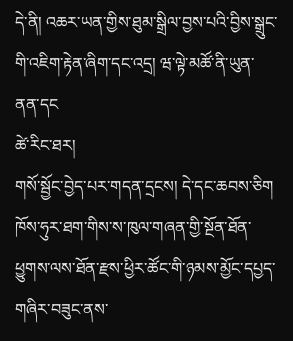དེ་ནི། འཆར་ཡན་གྱིས་ཐུམ་སྒྲིལ་བྱས་པའི་བྱིས་སྒྲུང་གི་འཇིག་རྟེན་ཞིག་དང་འདྲ། ཝ་ལྟེ་མཚོ་ནི་ཡུན་ནན་དང
ཚེ་རིང་ཐར།
གསོ་སྦྱོང་བྱེད་པར་གདན་དྲངས། དེ་དང་ཆབས་ཅིག ཁོས་ཧུར་ཐག་གིས་ས་ཁུལ་གཞན་གྱི་སྔོན་ཐོན་ཕྱུགས་ལས་ཐོན་རྫས་ཕྱིར་ཚོང་གི་ཉམས་མྱོང་དཔྱད་གཞིར་བཟུང་ནས་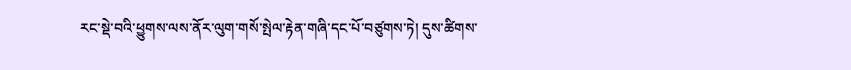རང་སྡེ་བའི་ཕྱུགས་ལས་ནོར་ལུག་གསོ་སྤེལ་རྟེན་གཞི་དང་པོ་བཙུགས་ཏེ། དུས་ཚིགས་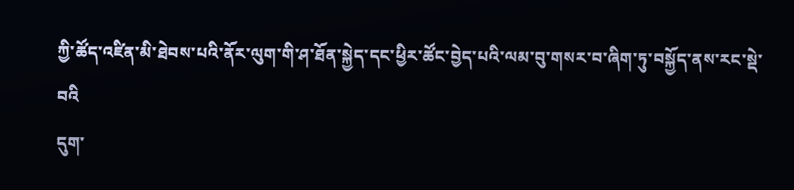ཀྱི་ཚོད་འཛིན་མི་ཐེབས་པའི་ནོར་ལུག་གི་ཤ་ཐོན་སྐྱེད་དང་ཕྱིར་ཚོང་བྱེད་པའི་ལམ་བུ་གསར་བ་ཞིག་ཏུ་བསྐྱོད་ནས་རང་སྡེ་བའི
དུག་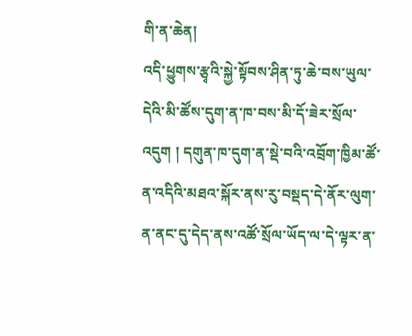གི་ན་ཆེན།
འདི་ཕྱུགས་རྩྭའི་སྐྱེ་སྟོབས་ཤིན་ཏུ་ཆེ་བས་ཡུལ་དེའི་མི་ཚོས་དུག་ན་ཁ་བས་མི་དོ་ཟེར་སྲོལ་འདུག ། དགུན་ཁ་དུག་ན་སྡེ་བའི་འབྲོག་ཁྱིམ་ཚོ་ན་འདིའི་མཐའ་སྐོར་ནས་རུ་བསྡད་དེ་ནོར་ལུག་ན་ནང་དུ་དེད་ནས་འཚོ་སྲོལ་ཡོད་ལ་དེ་ལྟར་ན་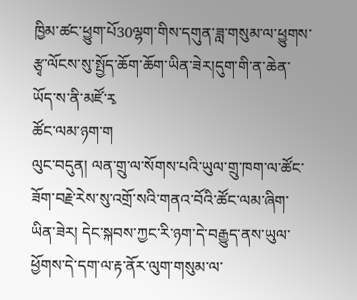ཁྱིམ་ཚང་ཕྱུག་པོ30ལྷག་གིས་དགུན་ཟླ་གསུམ་ལ་ཕྱུགས་རྩྭ་ལོངས་སུ་སྤྱོད་ཆོག་ཆོག་ཡིན་ཟེར།དུག་གི་ན་ཆེན་ཡོད་ས་ནི་མཛོ་རྭ
ཚོང་ལམ་ཉག་ག
ལུང་བདུན། ལན་གྲུ་ལ་སོགས་པའི་ཡུལ་གྲུ་ཁག་ལ་ཚོང་ཟོག་བརྗེ་རེས་སུ་འགྲོ་སའི་གནའ་བོའི་ཚོང་ལམ་ཞིག་ཡིན་ཟེར། དེང་སྐབས་ཀྱང་རི་ཉག་དེ་བརྒྱུད་ནས་ཡུལ་ཕྱོགས་དེ་དག་ལ་རྟ་ནོར་ལུག་གསུམ་ལ་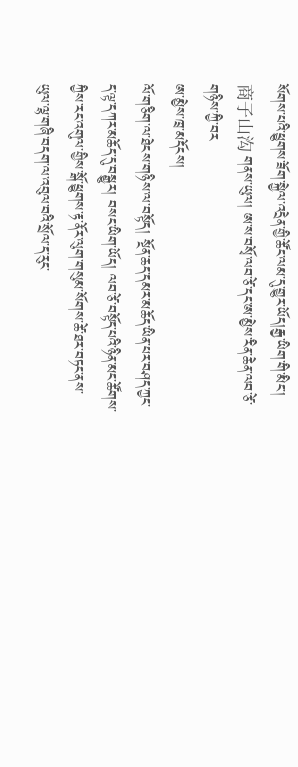སོགས་པའི་ཕྱུགས་ཟོག་སྐྱེལ་འདྲེན་གྱི་ཚོང་ལམ་དུ་གྱུར་ཡོད།རྒྱ་ཡིག་གི་མིང་། 商子山沟 གནས་ཡུལ། ཨ་ས་བསྭོ་ལབ་ཙེ་དང་ཨ་མྱེས་རིན་ཆེན་ལབ་ཙེ་གཉིས་ཀྱི་བར
ཨ་མྱེས་ཁྲ་མདོངས།
ལོ་གཅིག་ལ་ཐེངས་གཉིས་ལ་བསྟོད། སྔོན་ཆད་དམར་མཆོད་ཡིན་པར་བཤད་ཀྱང་ད་ལྟ་དཀར་མཆོད་དུ་བསྒྱུར། བསང་ཡིག་ཡོད། ལབ་ཙེ་བསྟོད་པའི་ཉིན་མང་ཚོགས་ཀྱིས་རང་འགུལ་གྱིས་སྒོ་ཕྱུགས་རྟ་ནོར་ལུག་གསུམ་སོགས་ཚེ་ཐར་བཏང་ནས་ཡུལ་ལྷ་གཞི་བདག་ལ་འབུལ་བའི་སྲོལ་ད་རུང་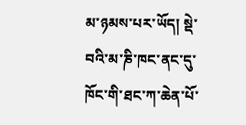མ་ཉམས་པར་ཡོད། སྡེ་བའི་མ་ཎི་ཁང་ནང་དུ་ཁོང་གི་ཐང་ཀ་ཆེན་པོ་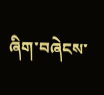ཞིག་བཞེངས་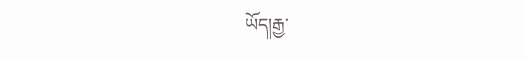ཡོད།རྒྱ་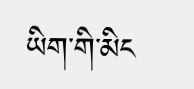ཡིག་གི་མིང